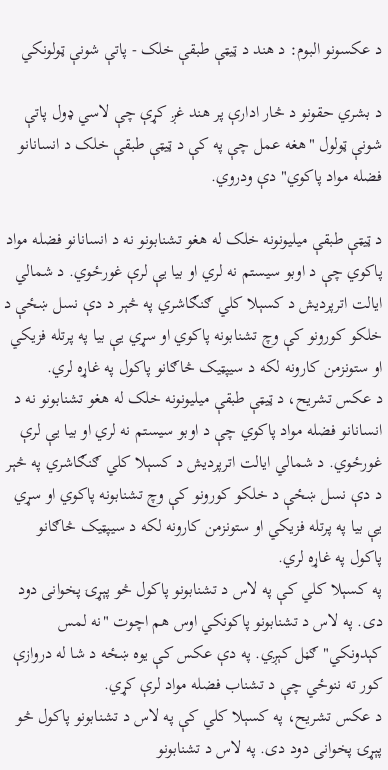د عکسونو البوم: د هند د ټیټې طبقې خلک - پاتې شونې ټولونکي

د بشري حقونو د څار ادارې پر هند غږ کړې چې لاسي ډول پاتې شونې ټولول "هغه عمل چې په کې د ټیټې طبقې خلک د انسانانو فضله مواد پاکوي" دې ودروي.

د ټیټې طبقې میلیونونه خلک له هغو تشنابونو نه د انسانانو فضله مواد پاکوي چې د اوبو سیستم نه لري او بیا یې لرې غورځوي. د شمالي ایالت اترپردیش د کسېلا کلي ګنګاشري په څېر د دې نسل ښځې د خلکو کورونو کې وچ تشنابونه پاکوي او سړي یې بیا په پرتله فزیکي او ستونزمن کارونه لکه د سیپټیک څاګانو پاکول په غاړه لري.
د عکس تشریح، د ټیټې طبقې میلیونونه خلک له هغو تشنابونو نه د انسانانو فضله مواد پاکوي چې د اوبو سیستم نه لري او بیا یې لرې غورځوي. د شمالي ایالت اترپردیش د کسېلا کلي ګنګاشري په څېر د دې نسل ښځې د خلکو کورونو کې وچ تشنابونه پاکوي او سړي یې بیا په پرتله فزیکي او ستونزمن کارونه لکه د سیپټیک څاګانو پاکول په غاړه لري.
په کسېلا کلي کې په لاس د تشنابونو پاکول څو پېړۍ پخوانی دود دی. په لاس د تشنابونو پاکونکي اوس هم اچوت "نه لمس کېدونکي" ګڼل کېږي. په دې عکس کې یوه ښځه د شا له دروازې کور ته ننوځي چې د تشناب فضله مواد لرې کړي.
د عکس تشریح، په کسېلا کلي کې په لاس د تشنابونو پاکول څو پېړۍ پخوانی دود دی. په لاس د تشنابونو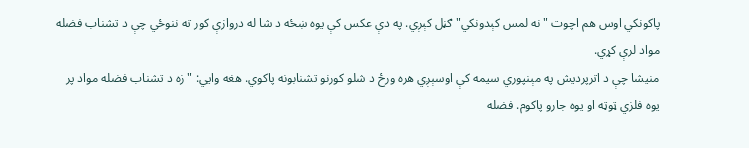پاکونکي اوس هم اچوت "نه لمس کېدونکي" ګڼل کېږي. په دې عکس کې یوه ښځه د شا له دروازې کور ته ننوځي چې د تشناب فضله مواد لرې کړي.
منیشا چې د اترپردیش په مېنپوري سیمه کې اوسېږي هره ورځ د شلو کورنو تشنابونه پاکوي. هغه وايي: "زه د تشناب فضله مواد پر یوه فلزي ټوټه او یوه جارو پاکوم. فضله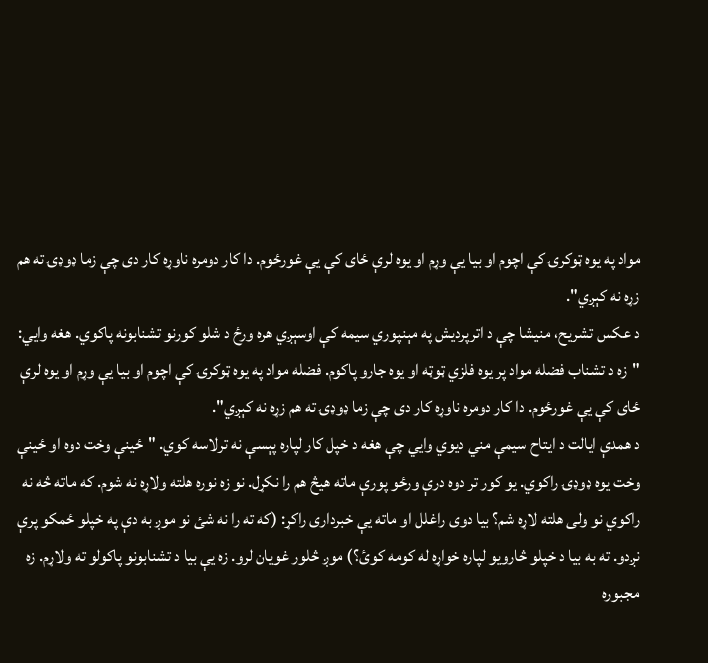مواد په یوه ټوکرۍ کې اچوم او بیا یې وړم او یوه لرې ځای کې یې غورځوم. دا کار دومره ناوړه کار دی چې زما ډوډۍ ته هم زړه نه کېږي".
د عکس تشریح، منیشا چې د اترپردیش په مېنپوري سیمه کې اوسېږي هره ورځ د شلو کورنو تشنابونه پاکوي. هغه وايي: "زه د تشناب فضله مواد پر یوه فلزي ټوټه او یوه جارو پاکوم. فضله مواد په یوه ټوکرۍ کې اچوم او بیا یې وړم او یوه لرې ځای کې یې غورځوم. دا کار دومره ناوړه کار دی چې زما ډوډۍ ته هم زړه نه کېږي".
د همدې ایالت د ایتاح سیمې مني دیوي وايي چې هغه د خپل کار لپاره پېسې نه ترلاسه کوي. "ځینې وخت دوه او ځینې وخت یوه ډوډۍ راکوي. یو کور تر دوه درې ورځو پورې ماته هیڅ هم را نکړل. نو زه نوره هلته ولاړه نه شوم. که ماته څه نه راکوي نو ولی هلته لاړه شم؟ بیا دوی راغلل او ماته یې خبرداری راکړ: (که ته را نه شئ نو موږ به دې په خپلو ځمکو پرې نږدو. ته به بیا د خپلو څارویو لپاره خواړه له کومه کوئ؟) موږ څلور غویان لرو. زه یې بیا د تشنابونو پاکولو ته ولاړم. زه مجبوره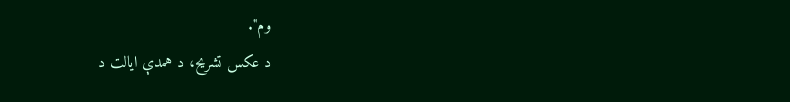وم".
د عکس تشریح، د همدې ایالت د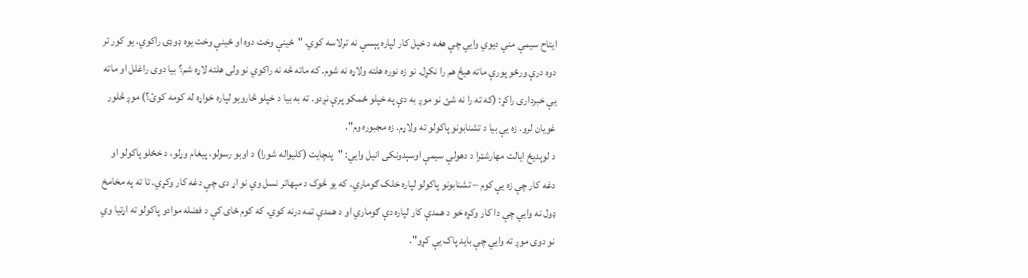ایتاح سیمې مني دیوي وايي چې هغه د خپل کار لپاره پېسې نه ترلاسه کوي. "ځینې وخت دوه او ځینې وخت یوه ډوډۍ راکوي. یو کور تر دوه درې ورځو پورې ماته هیڅ هم را نکړل. نو زه نوره هلته ولاړه نه شوم. که ماته څه نه راکوي نو ولی هلته لاړه شم؟ بیا دوی راغلل او ماته یې خبرداری راکړ: (که ته را نه شئ نو موږ به دې په خپلو ځمکو پرې نږدو. ته به بیا د خپلو څارویو لپاره خواړه له کومه کوئ؟) موږ څلور غویان لرو. زه یې بیا د تشنابونو پاکولو ته ولاړم. زه مجبوره وم".
د لوېديځ ایالت مهارشټرا د دهولې سیمې اوسېدونکی انیل وايي: "پنچایت (کلیواله شورا) د اوبو رسولو، پیغام وړلو، د خځلو پاکولو او دغه کار چې زه یې کوم – تشنابونو پاکولو لپاره خلک ګوماري. که یو څوک د مېهاتر نسل وي نو اړ دی چې دغه کار وکړي. تا ته په مخامخ ډول نه وايي چې دا کار وکړه خو د همدې کار لپاره دې ګوماري او د همدې تمه درنه کوي. که کوم ځای کې د فضله موادو پاکولو ته اړتیا وي نو دوی موږ ته وايي چې باید پاک یې کړو".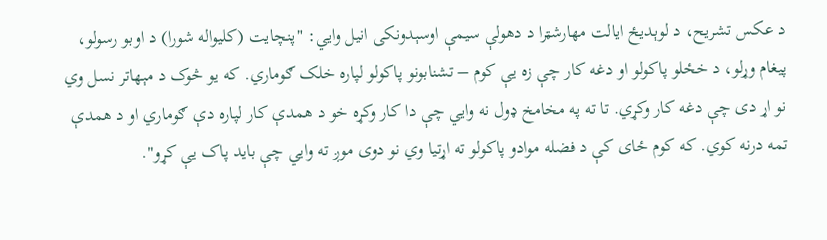د عکس تشریح، د لوېديځ ایالت مهارشټرا د دهولې سیمې اوسېدونکی انیل وايي: "پنچایت (کلیواله شورا) د اوبو رسولو، پیغام وړلو، د خځلو پاکولو او دغه کار چې زه یې کوم – تشنابونو پاکولو لپاره خلک ګوماري. که یو څوک د مېهاتر نسل وي نو اړ دی چې دغه کار وکړي. تا ته په مخامخ ډول نه وايي چې دا کار وکړه خو د همدې کار لپاره دې ګوماري او د همدې تمه درنه کوي. که کوم ځای کې د فضله موادو پاکولو ته اړتیا وي نو دوی موږ ته وايي چې باید پاک یې کړو".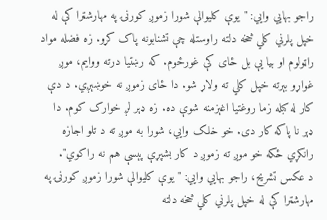راجو بهايي وايي: "یوې کلیوالې شورا زموږ کورنۍ په مهارشټرا کې له خپل پلرني کلي څخه دلته راوستله چې تشنابونه پاک کړو. زه فضله مواد راټولوم او بیا یې بل ځای کې غورځوم. که رښتیا درته ووایم، موږ غواړو بېرته خپل کلي ته ولاړ شو. دا ځای زموږ نه خوښېږي. د دې کار له کبله زما روغتیا اغېزمنه شوې ده. زه ډېر لږ خوارک کوم. دا ډېر نا پاکه کار دی. خو خلک وايي، شورا به موږ ته د تلو اجازه رانکړي ځکه خو موږ ته زموږ د کار بشپړې پېسې هم نه راکوي".
د عکس تشریح، راجو بهايي وايي: "یوې کلیوالې شورا زموږ کورنۍ په مهارشټرا کې له خپل پلرني کلي څخه دلته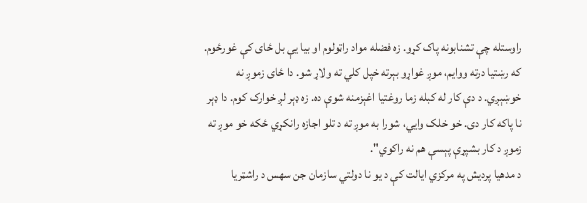راوستله چې تشنابونه پاک کړو. زه فضله مواد راټولوم او بیا یې بل ځای کې غورځوم. که رښتیا درته ووایم، موږ غواړو بېرته خپل کلي ته ولاړ شو. دا ځای زموږ نه خوښېږي. د دې کار له کبله زما روغتیا اغېزمنه شوې ده. زه ډېر لږ خوارک کوم. دا ډېر نا پاکه کار دی. خو خلک وايي، شورا به موږ ته د تلو اجازه رانکړي ځکه خو موږ ته زموږ د کار بشپړې پېسې هم نه راکوي".
د مدهیا پردیش په مرکزي ایالت کې د یو نا دولتي سازمان جن سهس د راشټریا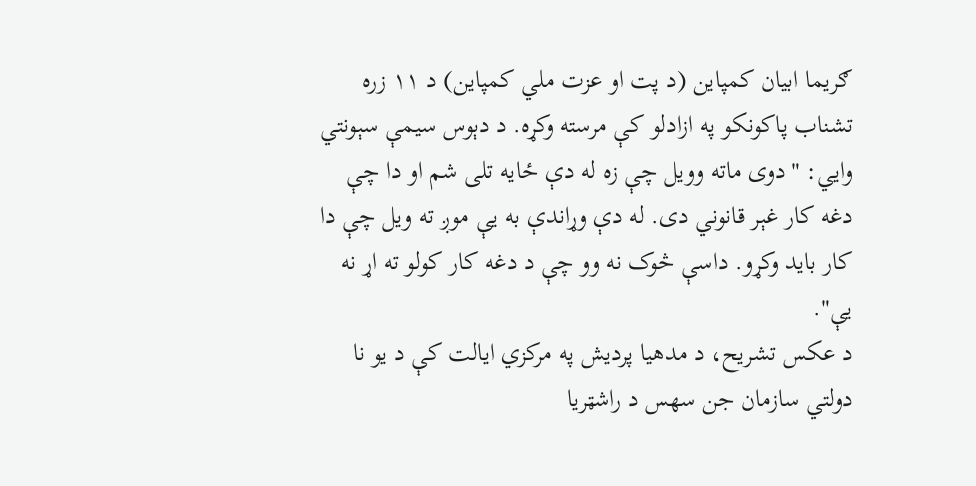ګریما ابیان کمپاین (د پت او عزت ملي کمپاین) د ۱۱ زره تشناب پاکونکو په ازادلو کې مرسته وکړه. د دېوس سیمې سېونتي وايي: "دوی ماته وویل چې زه له دې ځایه تلی شم او دا چې دغه کار غېر قانوني دی. له دې وړاندې به یې موږ ته ویل چې دا کار باید وکړو. داسې څوک نه وو چې د دغه کار کولو ته اړ نه یې".
د عکس تشریح، د مدهیا پردیش په مرکزي ایالت کې د یو نا دولتي سازمان جن سهس د راشټریا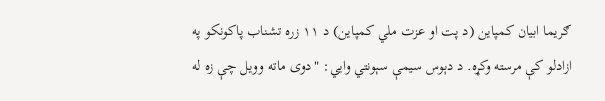ګریما ابیان کمپاین (د پت او عزت ملي کمپاین) د ۱۱ زره تشناب پاکونکو په ازادلو کې مرسته وکړه. د دېوس سیمې سېونتي وايي: "دوی ماته وویل چې زه له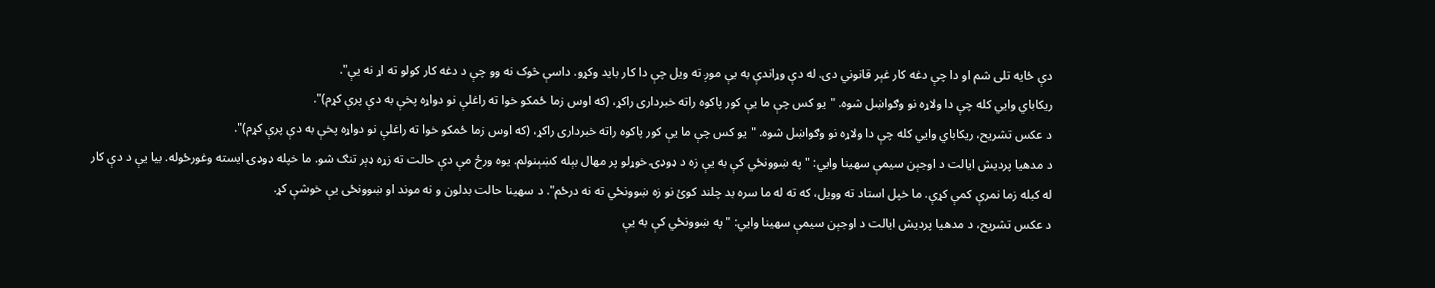دې ځایه تلی شم او دا چې دغه کار غېر قانوني دی. له دې وړاندې به یې موږ ته ویل چې دا کار باید وکړو. داسې څوک نه وو چې د دغه کار کولو ته اړ نه یې".
ریکاباي وايي کله چې دا ولاړه نو وګواښل شوه. "یو کس چې ما یې کور پاکوه راته خبرداری راکړ، (که اوس زما ځمکو خوا ته راغلې نو دواړه پخې به دې پرې کړم)".
د عکس تشریح، ریکاباي وايي کله چې دا ولاړه نو وګواښل شوه. "یو کس چې ما یې کور پاکوه راته خبرداری راکړ، (که اوس زما ځمکو خوا ته راغلې نو دواړه پخې به دې پرې کړم)".
د مدهیا پردیش ایالت د اوجېن سیمې سهینا وايي: "په ښوونځي کې به يې زه د ډوډۍ خوړلو پر مهال بېله کښېنولم. یوه ورځ مې دې حالت ته زړه ډېر تنګ شو. ما خپله ډوډۍ ایسته وغورځوله. بیا یې د دې کار له کبله زما نمرې کمې کړې. ما خپل استاد ته وویل، که ته له ما سره بد چلند کوئ نو زه ښوونځي ته نه درځم". د سهینا حالت بدلون و نه موند او ښوونځی یې خوشې کړ.
د عکس تشریح، د مدهیا پردیش ایالت د اوجېن سیمې سهینا وايي: "په ښوونځي کې به يې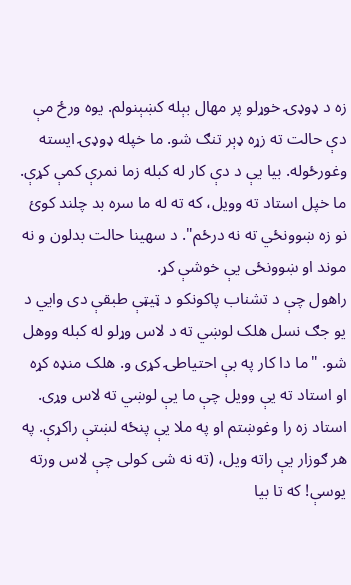زه د ډوډۍ خوړلو پر مهال بېله کښېنولم. یوه ورځ مې دې حالت ته زړه ډېر تنګ شو. ما خپله ډوډۍ ایسته وغورځوله. بیا یې د دې کار له کبله زما نمرې کمې کړې. ما خپل استاد ته وویل، که ته له ما سره بد چلند کوئ نو زه ښوونځي ته نه درځم". د سهینا حالت بدلون و نه موند او ښوونځی یې خوشې کړ.
راهول چې د تشناب پاکونکو د ټیټې طبقې دی وايي د یو جګ نسل هلک لوښي ته د لاس وړلو له کبله ووهل شو. "ما دا کار په بې احتیاطۍ کړی و. هلک منډه کړه او استاد ته یې وویل چې ما یې لوښي ته لاس وړی. استاد زه را وغوښتم او په ملا یې پنځه لښتې راکړې. په هر ګوزار یې راته ویل، (ته نه شی کولی چې لاس ورته یوسې! که تا بیا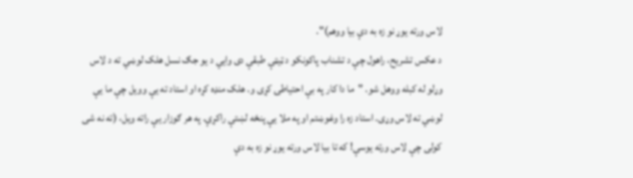لاس ورته یوړ نو زه به دې بیا ووهم)".
د عکس تشریح، راهول چې د تشناب پاکونکو د ټیټې طبقې دی وايي د یو جګ نسل هلک لوښي ته د لاس وړلو له کبله ووهل شو. "ما دا کار په بې احتیاطۍ کړی و. هلک منډه کړه او استاد ته یې وویل چې ما یې لوښي ته لاس وړی. استاد زه را وغوښتم او په ملا یې پنځه لښتې راکړې. په هر ګوزار یې راته ویل، (ته نه شی کولی چې لاس ورته یوسې! که تا بیا لاس ورته یوړ نو زه به دې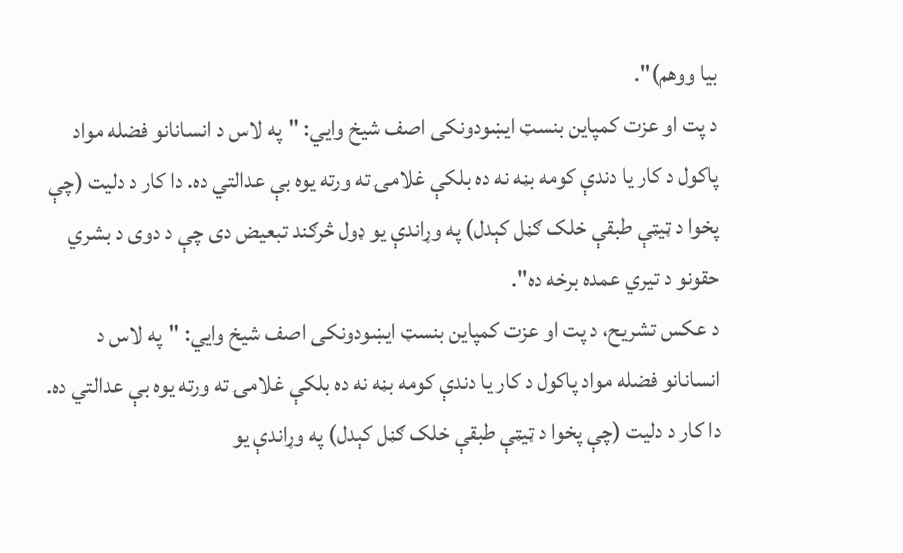بیا ووهم)".
د پت او عزت کمپاین بنسټ ایښودونکی اصف شیخ وايي: "په لاس د انسانانو فضله مواد پاکول د کار یا دندې کومه بڼه نه ده بلکې غلامۍ ته ورته یوه بې عدالتي ده. دا کار د دلیت (چې پخوا د ټیټې طبقې خلک ګڼل کېدل) په وړاندې یو ډول څرګند تبعیض دی چې د دوی د بشري حقونو د تیري عمده برخه ده".
د عکس تشریح، د پت او عزت کمپاین بنسټ ایښودونکی اصف شیخ وايي: "په لاس د انسانانو فضله مواد پاکول د کار یا دندې کومه بڼه نه ده بلکې غلامۍ ته ورته یوه بې عدالتي ده. دا کار د دلیت (چې پخوا د ټیټې طبقې خلک ګڼل کېدل) په وړاندې یو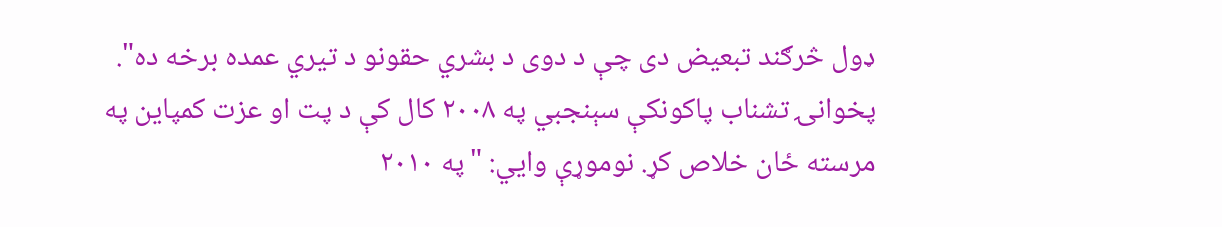ډول څرګند تبعیض دی چې د دوی د بشري حقونو د تیري عمده برخه ده".
پخوانۍ تشناب پاکونکې سېنجبي په ۲۰۰۸ کال کې د پت او عزت کمپاین په مرسته ځان خلاص کړ. نوموړې وايي: "په ۲۰۱۰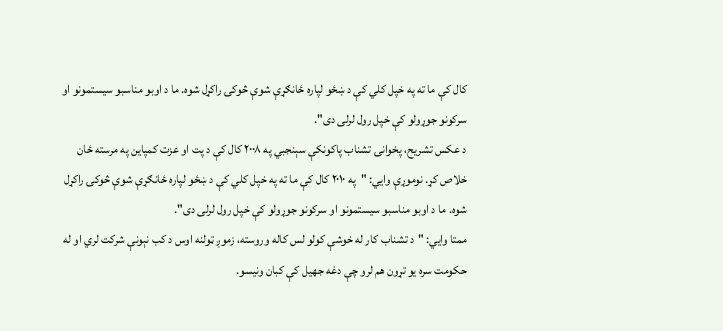کال کې ما ته په خپل کلي کې د ښځو لپاره ځانګړې شوې څوکۍ راکړل شوه. ما د اوبو مناسبو سیستمونو او سرکونو جوړولو کې خپل رول لرلی دی".
د عکس تشریح، پخوانۍ تشناب پاکونکې سېنجبي په ۲۰۰۸ کال کې د پت او عزت کمپاین په مرسته ځان خلاص کړ. نوموړې وايي: "په ۲۰۱۰ کال کې ما ته په خپل کلي کې د ښځو لپاره ځانګړې شوې څوکۍ راکړل شوه. ما د اوبو مناسبو سیستمونو او سرکونو جوړولو کې خپل رول لرلی دی".
ممتا وايي: "د تشناب کار له خوشې کولو لس کاله وروسته، زموږ ټولنه اوس د کب نېونې شرکت لري او له حکومت سره یو تړون هم لرو چې دغه جهیل کې کبان ونیسو.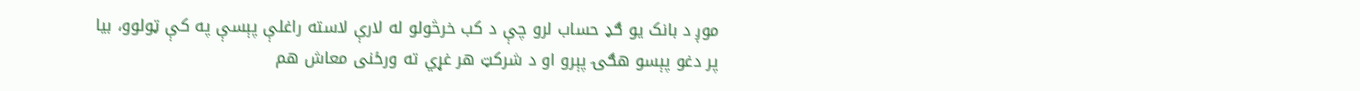موږ د بانک یو ګډ حساب لرو چې د کب خرڅولو له لارې لاسته راغلې پېسې په کې ټولوو، بیا پر دغو پېسو هګۍ پېرو او د شرکټ هر غړي ته ورځنی معاش هم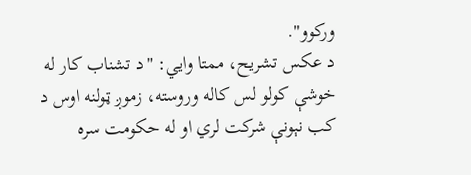ورکوو".
د عکس تشریح، ممتا وايي: "د تشناب کار له خوشې کولو لس کاله وروسته، زموږ ټولنه اوس د کب نېونې شرکت لري او له حکومت سره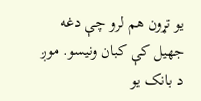یو تړون هم لرو چې دغه جهیل کې کبان ونیسو. موږ د بانک یو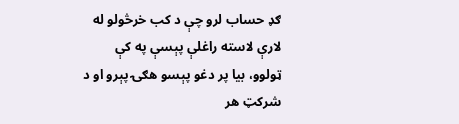ګډ حساب لرو چې د کب خرڅولو له لارې لاسته راغلې پېسې په کې ټولوو، بیا پر دغو پېسو هګۍ پېرو او د شرکټ هر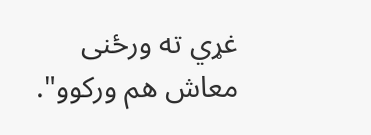غړي ته ورځنی معاش هم ورکوو".